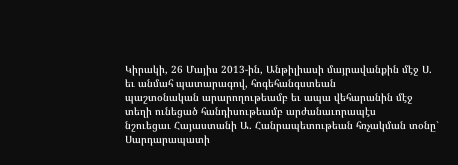Կիրակի, 26 Մայիս 2013-ին, Անթիլիասի մայրավանքին մէջ Ս. եւ անմահ պատարագով, հոգեհանգստեան
պաշտօնական արարողութեամբ եւ ապա վեհարանին մէջ տեղի ունեցած հանդիսութեամբ արժանաւորապէս
նշուեցաւ Հայաստանի Ա. Հանրապետութեան հռչակման տօնը` Սարդարապատի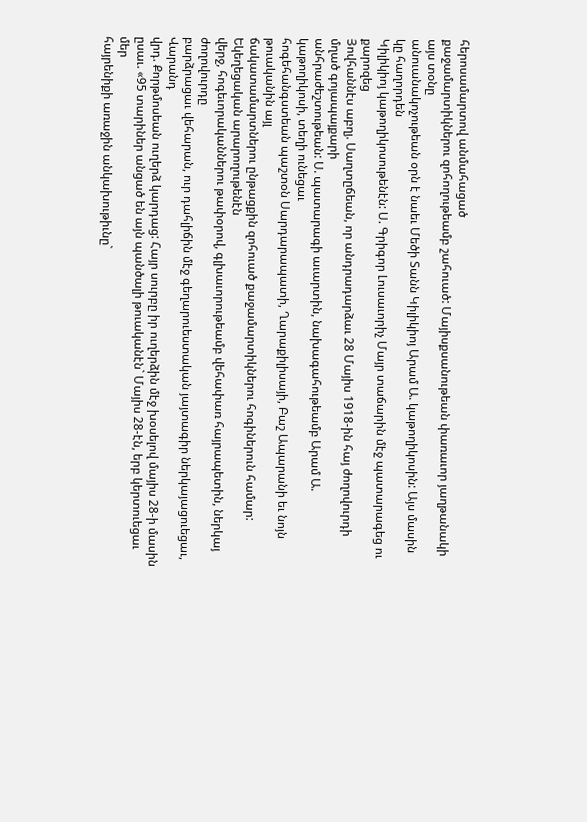հերոսամարտով անմահացած
քաջամարտիկներու զոհողութեամբ շահուած: Մայիսքսանութեան փառաւոր յաղթանակի այս տօնը
անուանակոչութեան օրն է նաեւ Մեծի Տանն Կիլիկիոյ Արամ Ա. կաթողիկոսին: Այս մասին կը հաղորդեն
Կիլիկիոյ կաթողիկոսութենէն: Ս. Գրիգոր Լուսաւորիչ Մայր տաճարին մէջ պատարագեց ու քարոզեց
Յովհաննէս աբղյ. Սաղտըճեան, որ անդրադարձաւ 28 Մայիս 1918-ին հայ ժողովուրդի մղած գոյապայքարի
անհրաժեշտութեան: Ս. պատարագի աւարտին, նախագահութեամբ Արամ Ա. կաթողիկոսի, տեղի ունեցաւ
հոգեհանգստեան պաշտօն Սարդարապատի, Ղարաքիլիսայի, Բաշ Ապարանի եւ նոյն թուականին այլ
ճակատամարտներու ընթացքին զոհուած քաջամարտիկներու հոգիներուն համար: Եկեղեցական արարողութենէն
վերջ, հոգեւորականներու թափօրով, գլխաւորութեամբ վեհափառ հայրապետին, ներկայ ժողովուրդը
բարձրացաւ վեհարան, ուր դահլիճին մէջ գեղարուեստական յայտագիր ներկայացուեցաւ, Վարանդ
վրդ. Քորթմոսեան ուղերձ կարդաց: Հայր սուրբը իր ուղերձին մէջ խօսելով մայիս 28-ի մասին
ըսաւ. «95 տարիներ անցած են այն պանծալի թուականէն` Մայիս 28-էն, երբ կերտուեցաւ մեր
հայրենիքի առաջին անկախութիւնը`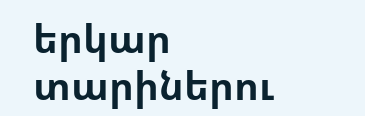երկար տարիներու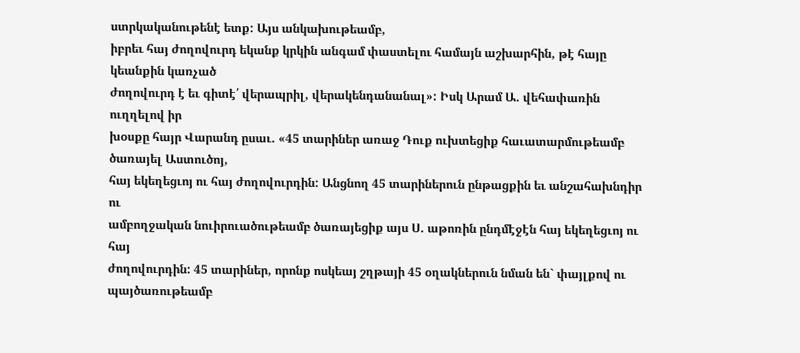ստրկականութենէ ետք: Այս անկախութեամբ,
իբրեւ հայ ժողովուրդ եկանք կրկին անգամ փաստելու համայն աշխարհին, թէ հայը կեանքին կառչած
ժողովուրդ է եւ գիտէ՛ վերապրիլ, վերակենդանանալ»: Իսկ Արամ Ա. վեհափառին ուղղելով իր
խօսքը հայր Վարանդ ըսաւ. «45 տարիներ առաջ Դուք ուխտեցիք հաւատարմութեամբ ծառայել Աստուծոյ,
հայ եկեղեցւոյ ու հայ ժողովուրդին: Անցնող 45 տարիներուն ընթացքին եւ անշահախնդիր ու
ամբողջական նուիրուածութեամբ ծառայեցիք այս Ս. աթոռին ընդմէջէն հայ եկեղեցւոյ ու հայ
ժողովուրդին: 45 տարիներ, որոնք ոսկեայ շղթայի 45 օղակներուն նման են` փայլքով ու պայծառութեամբ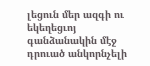լեցուն մեր ազգի ու եկեղեցւոյ գանձանակին մէջ դրուած անկորնչելի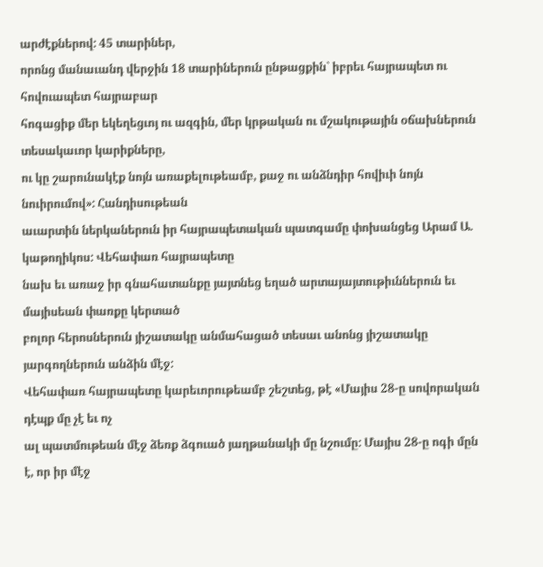արժէքներով: 45 տարիներ,
որոնց մանաւանդ վերջին 18 տարիներուն ընթացքին` իբրեւ հայրապետ ու հովուապետ հայրաբար
հոգացիք մեր եկեղեցւոյ ու ազգին, մեր կրթական ու մշակութային օճախներուն տեսակաւոր կարիքները,
ու կը շարունակէք նոյն առաքելութեամբ, քաջ ու անձնդիր հովիւի նոյն նուիրումով»: Հանդիսութեան
աւարտին ներկաներուն իր հայրապետական պատգամը փոխանցեց Արամ Ա. կաթողիկոս: Վեհափառ հայրապետը
նախ եւ առաջ իր գնահատանքը յայտնեց եղած արտայայտութիւններուն եւ մայիսեան փառքը կերտած
բոլոր հերոսներուն յիշատակը անմահացած տեսաւ անոնց յիշատակը յարգողներուն անձին մէջ:
Վեհափառ հայրապետը կարեւորութեամբ շեշտեց, թէ «Մայիս 28-ը սովորական դէպք մը չէ եւ ոչ
ալ պատմութեան մէջ ձեռք ձգուած յաղթանակի մը նշումը: Մայիս 28-ը ոգի մըն է, որ իր մէջ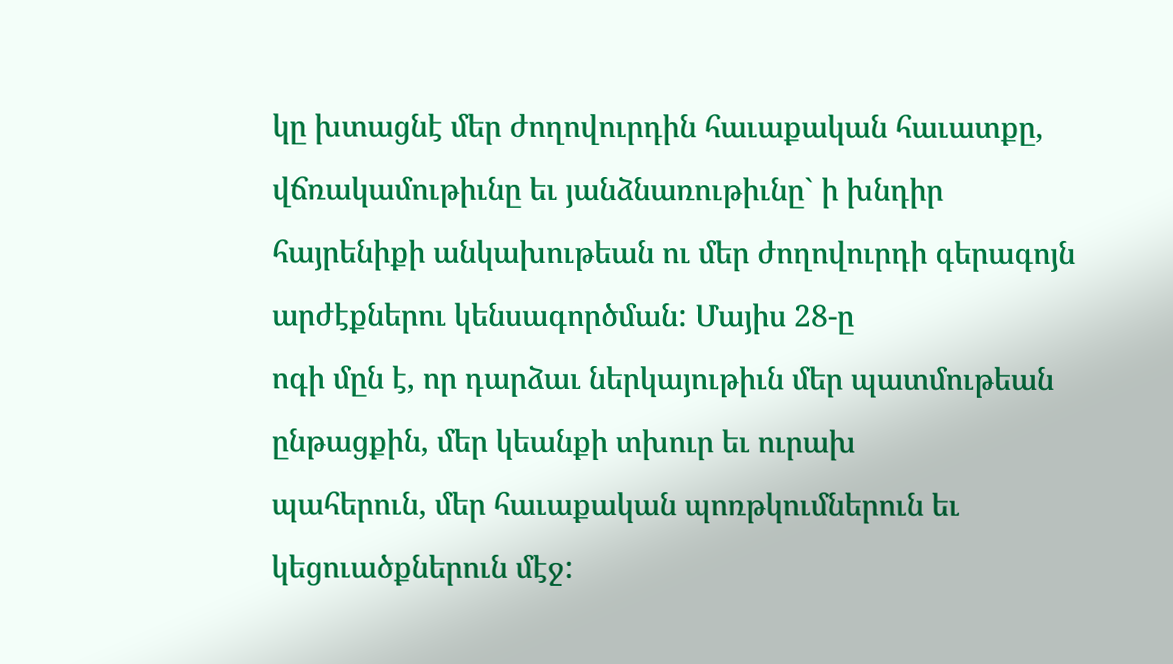կը խտացնէ մեր ժողովուրդին հաւաքական հաւատքը, վճռակամութիւնը եւ յանձնառութիւնը` ի խնդիր
հայրենիքի անկախութեան ու մեր ժողովուրդի գերագոյն արժէքներու կենսագործման: Մայիս 28-ը
ոգի մըն է, որ դարձաւ ներկայութիւն մեր պատմութեան ընթացքին, մեր կեանքի տխուր եւ ուրախ
պահերուն, մեր հաւաքական պոռթկումներուն եւ կեցուածքներուն մէջ: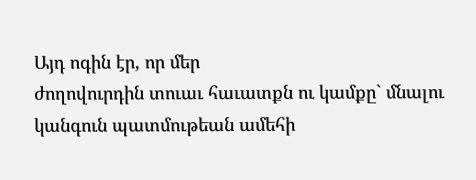Այդ ոգին էր, որ մեր
ժողովուրդին տուաւ հաւատքն ու կամքը` մնալու կանգուն պատմութեան ամեհի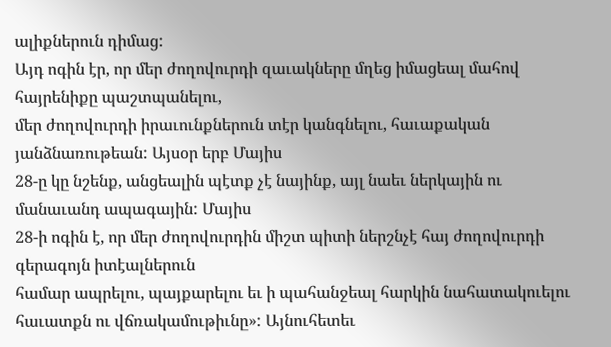ալիքներուն դիմաց:
Այդ ոգին էր, որ մեր ժողովուրդի զաւակները մղեց իմացեալ մահով հայրենիքը պաշտպանելու,
մեր ժողովուրդի իրաւունքներուն տէր կանգնելու, հաւաքական յանձնառութեան: Այսօր երբ Մայիս
28-ը կը նշենք, անցեալին պէտք չէ նայինք, այլ նաեւ ներկային ու մանաւանդ ապագային: Մայիս
28-ի ոգին է, որ մեր ժողովուրդին միշտ պիտի ներշնչէ հայ ժողովուրդի գերագոյն իտէալներուն
համար ապրելու, պայքարելու եւ ի պահանջեալ հարկին նահատակուելու հաւատքն ու վճռակամութիւնը»: Այնուհետեւ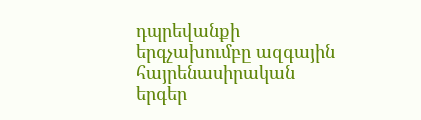դպրեվանքի երգչախումբը ազգային հայրենասիրական երգեր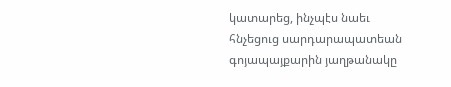կատարեց, ինչպէս նաեւ հնչեցուց սարդարապատեան
գոյապայքարին յաղթանակը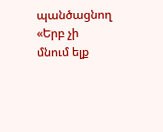պանծացնող «Երբ չի մնում ելք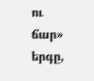ու ճար» երգը,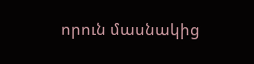որուն մասնակից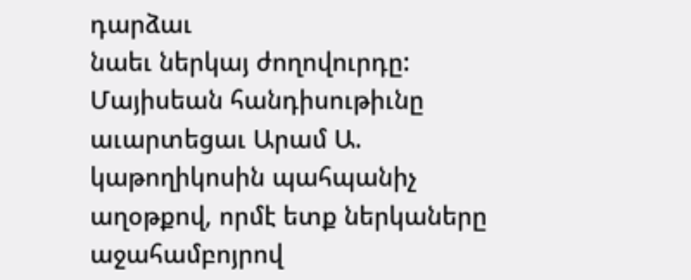դարձաւ
նաեւ ներկայ ժողովուրդը: Մայիսեան հանդիսութիւնը աւարտեցաւ Արամ Ա. կաթողիկոսին պահպանիչ
աղօթքով, որմէ ետք ներկաները աջահամբոյրով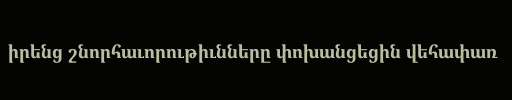իրենց շնորհաւորութիւնները փոխանցեցին վեհափառ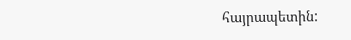հայրապետին: